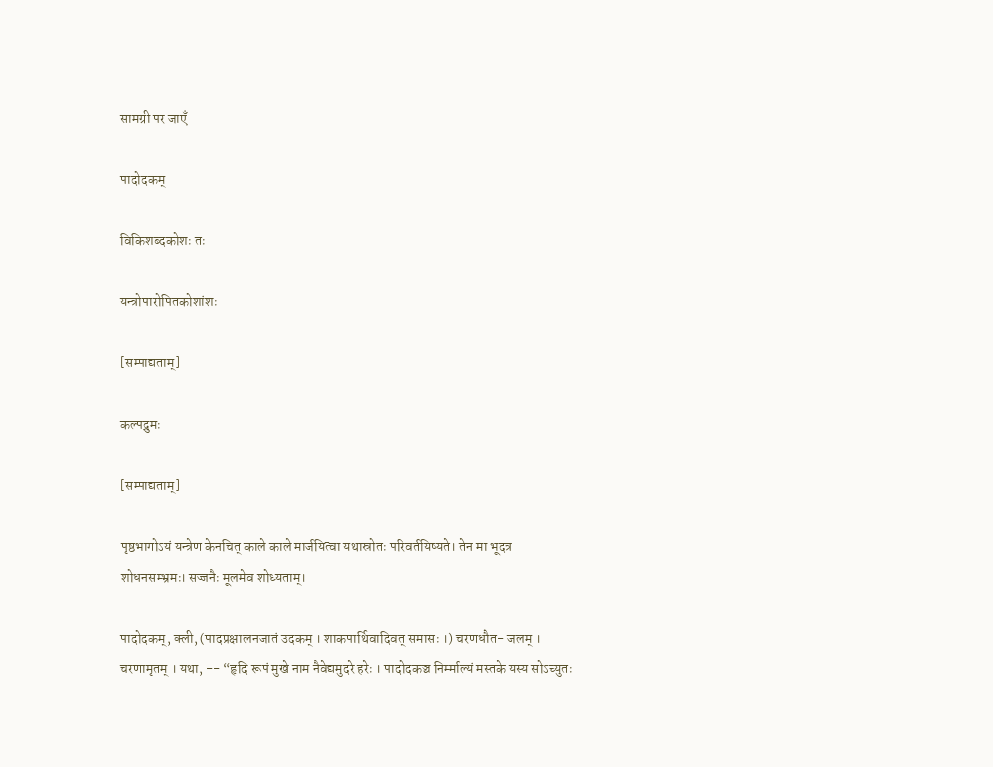सामग्री पर जाएँ

पादोदकम्

विकिशब्दकोशः तः

यन्त्रोपारोपितकोशांशः

[सम्पाद्यताम्]

कल्पद्रुमः

[सम्पाद्यताम्]

पृष्ठभागोऽयं यन्त्रेण केनचित् काले काले मार्जयित्वा यथास्रोतः परिवर्तयिष्यते। तेन मा भूदत्र शोधनसम्भ्रमः। सज्जनैः मूलमेव शोध्यताम्।

पादोदकम्, क्ली, (पादप्रक्षालनजातं उदकम् । शाकपार्थिवादिवत् समासः ।) चरणधौत- जलम् । चरणामृतम् । यथा, -- “हृदि रूपं मुखे नाम नैवेद्यमुदरे हरेः । पादोदकञ्च निर्म्माल्यं मस्तके यस्य सोऽच्युतः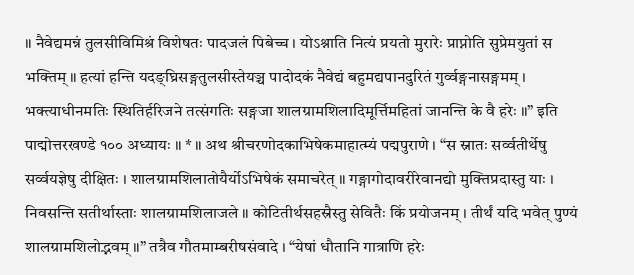॥ नैवेद्यमन्नं तुलसीविमिश्रं विशेषतः पादजलं पिबेच्च । योऽश्नाति नित्यं प्रयतो मुरारेः प्राप्नोति सुप्रेमयुतां स भक्तिम् ॥ हत्यां हन्ति यदङ्घ्रिसङ्गतुलसीस्तेयञ्च पादोदकं नैवेद्यं बहुमद्यपानदुरितं गुर्व्वङ्गनासङ्गमम् । भक्त्याधीनमतिः स्थितिर्हरिजने तत्संगतिः सङ्गजा शालग्रामशिलादिमूर्त्तिमहितां जानन्ति के वै हरेः ॥” इति पाद्मोत्तरखण्डे १०० अध्यायः ॥ * ॥ अथ श्रीचरणोदकाभिषेकमाहात्म्यं पद्मपुराणे । “स स्नातः सर्व्वतीर्थेषु सर्व्वयज्ञेषु दीक्षितः । शालग्रामशिलातोयैर्योऽभिषेकं समाचरेत् ॥ गङ्गागोदावरीरेवानद्यो मुक्तिप्रदास्तु याः । निवसन्ति सतीर्थास्ताः शालग्रामशिलाजले ॥ कोटितीर्थसहस्रैस्तु सेवितैः किं प्रयोजनम् । तीर्थं यदि भवेत् पुण्यं शालग्रामशिलोद्भवम् ॥” तत्रैव गौतमाम्बरीषसंवादे । “येषां धौतानि गात्राणि हरेः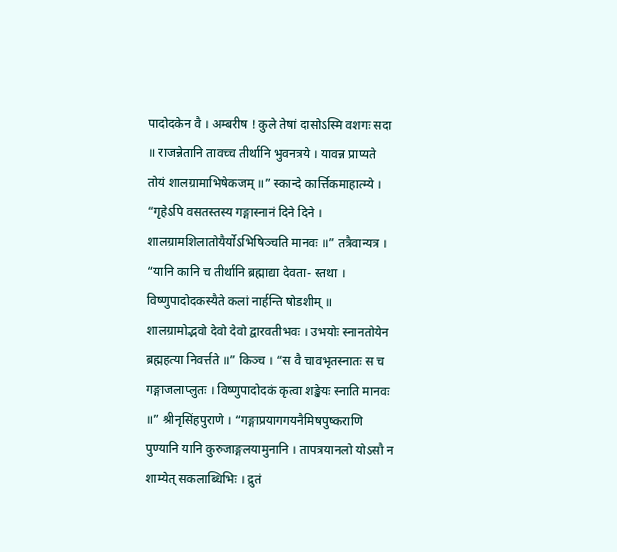पादोदकेन वै । अम्बरीष ! कुले तेषां दासोऽस्मि वशगः सदा ॥ राजन्नेतानि तावच्च तीर्थानि भुवनत्रये । यावन्न प्राप्यते तोयं शालग्रामाभिषेकजम् ॥” स्कान्दे कार्त्तिकमाहात्म्ये । “गृहेऽपि वसतस्तस्य गङ्गास्नानं दिने दिने । शालग्रामशिलातोयैर्योऽभिषिञ्चति मानवः ॥” तत्रैवान्यत्र । “यानि कानि च तीर्थानि ब्रह्माद्या देवता- स्तथा । विष्णुपादोदकस्यैते कलां नार्हन्ति षोडशीम् ॥ शालग्रामोद्भवो देवो देवो द्वारवतीभवः । उभयोः स्नानतोयेन ब्रह्महत्या निवर्त्तते ॥” किञ्च । “स वै चावभृतस्नातः स च गङ्गाजलाप्लुतः । विष्णुपादोदकं कृत्वा शङ्खेयः स्नाति मानवः ॥” श्रीनृसिंहपुराणे । “गङ्गाप्रयागगयनैमिषपुष्कराणि पुण्यानि यानि कुरुजाङ्गलयामुनानि । तापत्रयानलो योऽसौ न शाम्येत् सकलाब्धिभिः । द्रुतं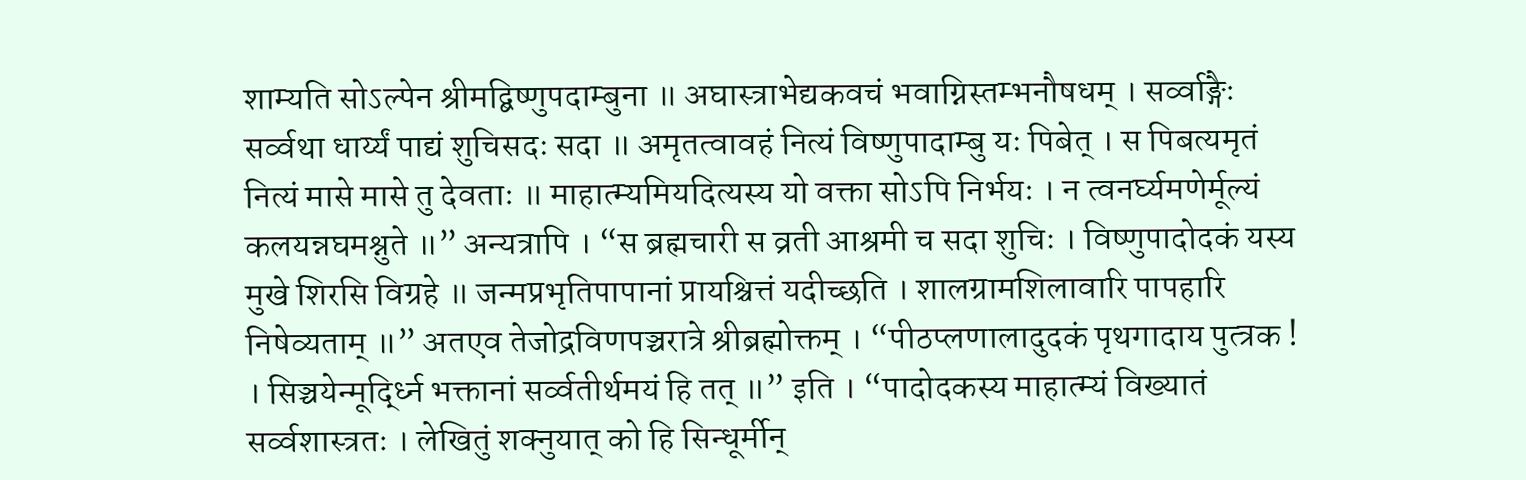शाम्यति सोऽल्पेन श्रीमद्बिष्णुपदाम्बुना ॥ अघास्त्राभेद्यकवचं भवाग्निस्तम्भनौषधम् । सर्व्वाङ्गैः सर्व्वथा धार्य्यं पाद्यं शुचिसदः सदा ॥ अमृतत्वावहं नित्यं विष्णुपादाम्बु यः पिबेत् । स पिबत्यमृतं नित्यं मासे मासे तु देवताः ॥ माहात्म्यमियदित्यस्य यो वक्ता सोऽपि निर्भयः । न त्वनर्घ्यमणेर्मूल्यं कलयन्नघमश्नुते ॥” अन्यत्रापि । “स ब्रह्मचारी स व्रती आश्रमी च सदा शुचिः । विष्णुपादोदकं यस्य मुखे शिरसि विग्रहे ॥ जन्मप्रभृतिपापानां प्रायश्चित्तं यदीच्छति । शालग्रामशिलावारि पापहारि निषेव्यताम् ॥” अतएव तेजोद्रविणपञ्चरात्रे श्रीब्रह्मोक्तम् । “पीठप्लणालादुदकं पृथगादाय पुत्त्रक ! । सिञ्चयेन्मूर्द्ध्नि भक्तानां सर्व्वतीर्थमयं हि तत् ॥” इति । “पादोदकस्य माहात्म्यं विख्यातं सर्व्वशास्त्रतः । लेखितुं शक्नुयात् को हि सिन्धूर्मीन्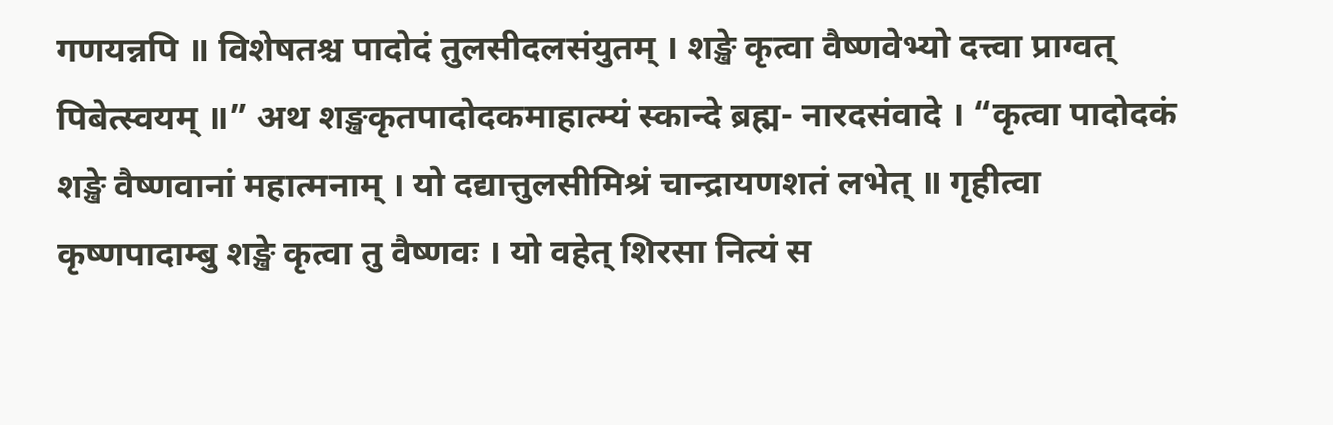गणयन्नपि ॥ विशेषतश्च पादोदं तुलसीदलसंयुतम् । शङ्खे कृत्वा वैष्णवेभ्यो दत्त्वा प्राग्वत् पिबेत्स्वयम् ॥” अथ शङ्खकृतपादोदकमाहात्म्यं स्कान्दे ब्रह्म- नारदसंवादे । “कृत्वा पादोदकं शङ्खे वैष्णवानां महात्मनाम् । यो दद्यात्तुलसीमिश्रं चान्द्रायणशतं लभेत् ॥ गृहीत्वा कृष्णपादाम्बु शङ्खे कृत्वा तु वैष्णवः । यो वहेत् शिरसा नित्यं स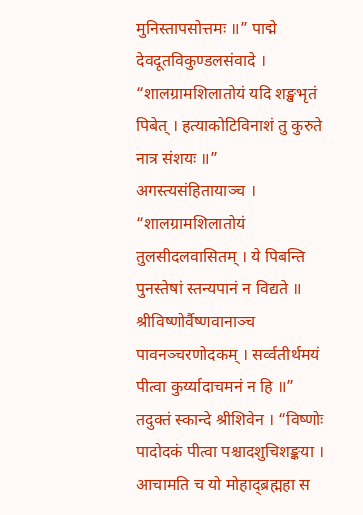मुनिस्तापसोत्तमः ॥” पाद्मे देवदूतविकुण्डलसंवादे । “शालग्रामशिलातोयं यदि शङ्खभृतं पिबेत् । हत्याकोटिविनाशं तु कुरुते नात्र संशयः ॥” अगस्त्यसंहितायाञ्च । “शालग्रामशिलातोयं तुलसीदलवासितम् । ये पिबन्ति पुनस्तेषां स्तन्यपानं न विद्यते ॥ श्रीविष्णोर्वैष्णवानाञ्च पावनञ्चरणोदकम् । सर्व्वतीर्थमयं पीत्वा कुर्य्यादाचमनं न हि ॥” तदुक्तं स्कान्दे श्रीशिवेन । “विष्णोः पादोदकं पीत्वा पश्चादशुचिशङ्कया । आचामति च यो मोहाद्ब्रह्महा स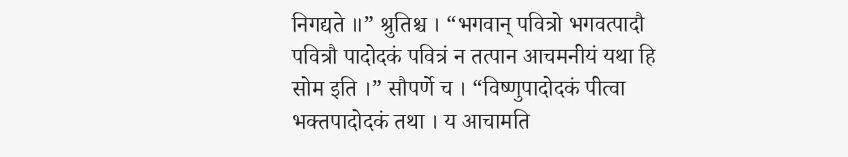निगद्यते ॥” श्रुतिश्च । “भगवान् पवित्रो भगवत्पादौ पवित्रौ पादोदकं पवित्रं न तत्पान आचमनीयं यथा हि सोम इति ।” सौपर्णे च । “विष्णुपादोदकं पीत्वा भक्तपादोदकं तथा । य आचामति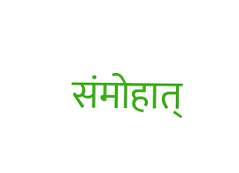संमोहात्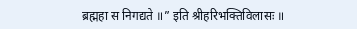ब्रह्महा स निगद्यते ॥” इति श्रीहरिभक्तिविलासः ॥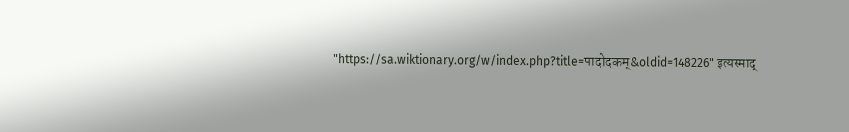"https://sa.wiktionary.org/w/index.php?title=पादोदकम्&oldid=148226" इत्यस्माद्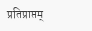प्रतिप्राप्तम्